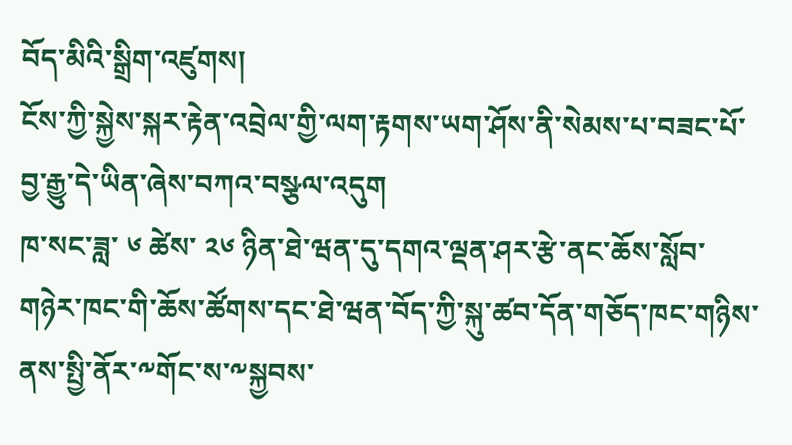བོད་མིའི་སྒྲིག་འཛུགས།
ངོས་ཀྱི་སྐྱེས་སྐར་རྟེན་འབྲེལ་གྱི་ལག་རྟགས་ཡག་ཤོས་ནི་སེམས་པ་བཟང་པོ་བྱ་རྒྱུ་དེ་ཡིན་ཞེས་བཀའ་བསྩལ་འདུག
ཁ་སང་ཟླ་ ༦ ཚེས་ ༢༦ ཉིན་ཐེ་ཝན་དུ་དགའ་ལྡན་ཤར་རྩེ་ནང་ཆོས་སློབ་གཉེར་ཁང་གི་ཆོས་ཚོགས་དང་ཐེ་ཝན་བོད་ཀྱི་སྐུ་ཚབ་དོན་གཅོད་ཁང་གཉིས་ནས་སྤྱི་ནོར་༸གོང་ས་༸སྐྱབས་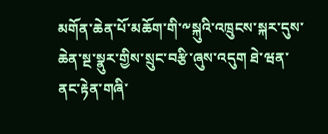མགོན་ཆེན་པོ་མཆོག་གི་༸སྐུའི་འཁྲུངས་སྐར་དུས་ཆེན་སྔ་སྣུར་གྱིས་སྲུང་བརྩི་ཞུས་འདུག ཐེ་ཝན་ནང་རྟེན་གཞི་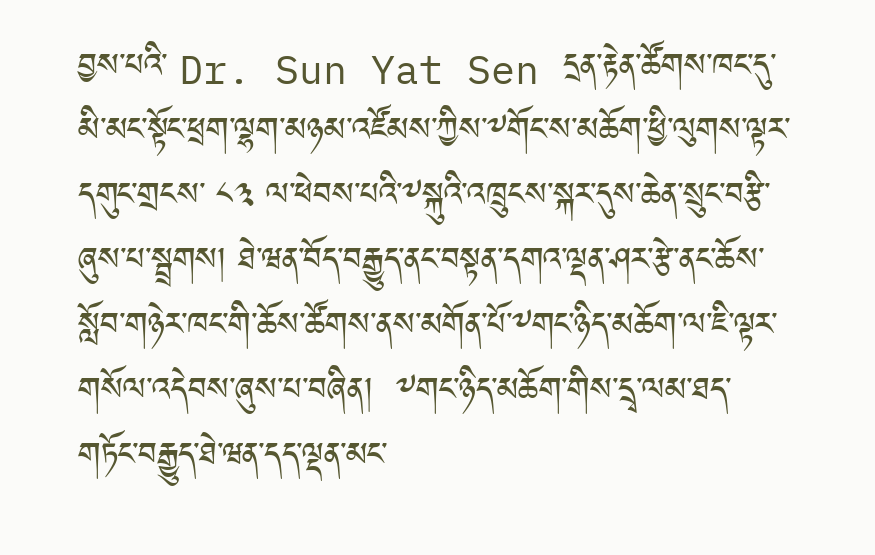བྱས་པའི་ Dr. Sun Yat Sen དྲན་རྟེན་ཚོགས་ཁང་དུ་མི་མང་སྟོང་ཕྲག་ལྷག་མཉམ་འཛོམས་ཀྱིས་༸གོང་ས་མཆོག་ཕྱི་ལུགས་ལྟར་དགུང་གྲངས་ ༨༣ ལ་ཕེབས་པའི་༸སྐུའི་འཁྲུངས་སྐར་དུས་ཆེན་སྲུང་བརྩི་ཞུས་པ་སྦྲགས། ཐེ་ཝན་བོད་བརྒྱུད་ནང་བསྟན་དགའ་ལྡན་ཤར་རྩེ་ནང་ཆོས་སློབ་གཉེར་ཁང་གི་ཆོས་ཚོགས་ནས་མགོན་པོ་༸གང་ཉིད་མཆོག་ལ་ཇི་ལྟར་གསོལ་འདེབས་ཞུས་པ་བཞིན།  ༸གང་ཉིད་མཆོག་གིས་དྲྭ་ལམ་ཐད་གཏོང་བརྒྱུད་ཐེ་ཝན་དད་ལྡན་མང་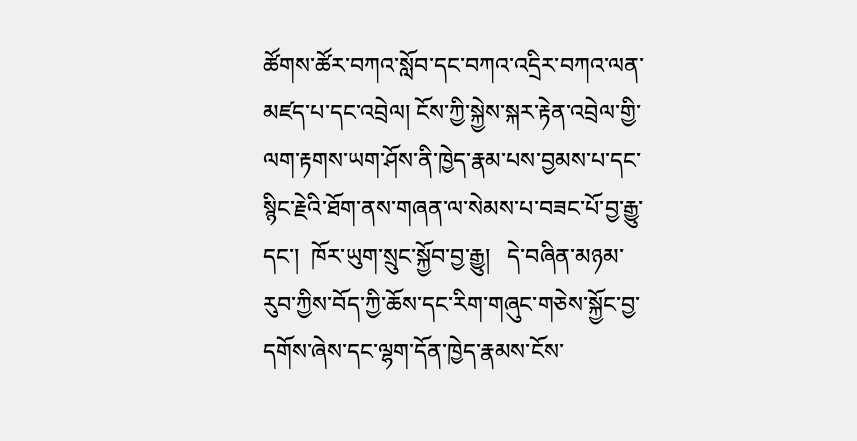ཚོགས་ཚོར་བཀའ་སློབ་དང་བཀའ་འདྲིར་བཀའ་ལན་མཛད་པ་དང་འབྲེལ། ངོས་ཀྱི་སྐྱེས་སྐར་རྟེན་འབྲེལ་གྱི་ལག་རྟགས་ཡག་ཤོས་ནི་ཁྱེད་རྣམ་པས་བྱམས་པ་དང་སྙིང་རྗེའི་ཐོག་ནས་གཞན་ལ་སེམས་པ་བཟང་པོ་བྱ་རྒྱུ་དང་།  ཁོར་ཡུག་སྲུང་སྐྱོབ་བྱ་རྒྱུ།   དེ་བཞིན་མཉམ་རུབ་ཀྱིས་བོད་ཀྱི་ཆོས་དང་རིག་གཞུང་གཅེས་སྐྱོང་བྱ་དགོས་ཞེས་དང་ལྷག་དོན་ཁྱེད་རྣམས་ངོས་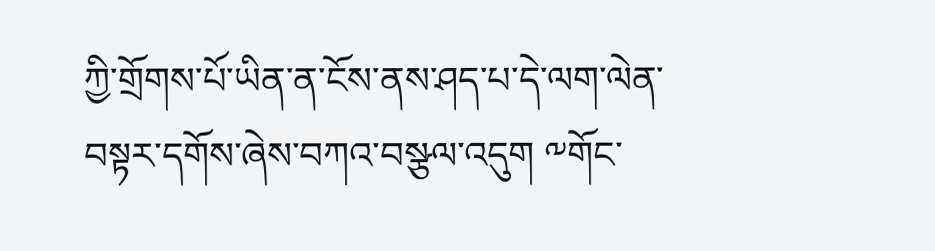ཀྱི་གྲོགས་པོ་ཡིན་ན་ངོས་ནས་ཤད་པ་དེ་ལག་ལེན་བསྟར་དགོས་ཞེས་བཀའ་བསྩལ་འདུག ༸གོང་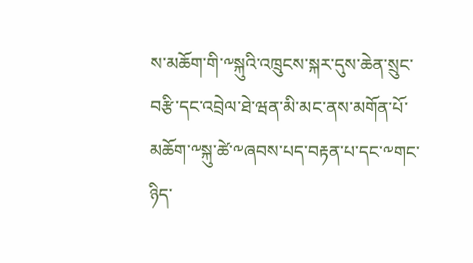ས་མཆོག་གི་༸སྐུའི་འཁྲུངས་སྐར་དུས་ཆེན་སྲུང་བརྩི་དང་འབྲེལ་ཐེ་ཝན་མི་མང་ནས་མགོན་པོ་མཆོག་༸སྐུ་ཚེ་༸ཞབས་པད་བརྟན་པ་དང་༸གང་ཉིད་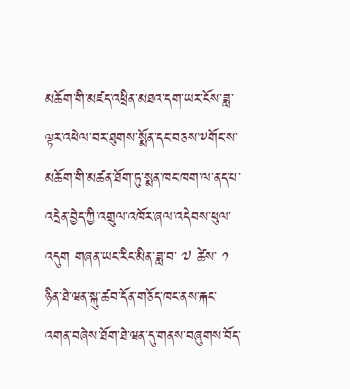མཆོག་གི་མཛད་འཕྲིན་མཐའ་དག་ཡར་ངོས་ཟླ་ལྟར་འཕེལ་བར་ཐུགས་སྨོན་དང་བཅས་༸གོང་ས་མཆོག་གི་མཚན་ཐོག་ཏུ་སྨན་ཁང་ཁག་ལ་ནད་པ་འདྲེན་བྱེད་ཀྱི་འགྲུལ་འཁོར་ཞལ་འདེབས་ཕུལ་འདུག གཞན་ཡང་རིང་མིན་ཟླ་བ་ ༧ ཚེས་ ༡ ཉིན་ཐེ་ཝན་སྐུ་ཚབ་དོན་གཅོད་ཁང་ནས་རྐང་འགན་བཞེས་ཐོག་ཐེ་ཝན་དུ་གནས་བཞུགས་བོད་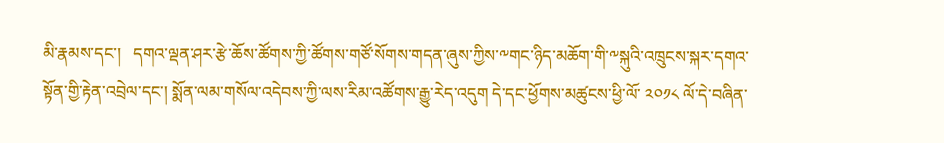མི་རྣམས་དང་།   དགའ་ལྡན་ཤར་རྩེ་ཆོས་ཚོགས་ཀྱི་ཚོགས་གཙོ་སོགས་གདན་ཞུས་ཀྱིས་༸གང་ཉིད་མཆོག་གི་༸སྐུའི་འཁྲུངས་སྐར་དགའ་སྟོན་གྱི་རྟེན་འབྲེལ་དང་། སྨོན་ལམ་གསོལ་འདེབས་ཀྱི་ལས་རིམ་འཚོགས་རྒྱུ་རེད་འདུག དེ་དང་ཕྱོགས་མཚུངས་ཕྱི་ལོ་ ༢༠༡༨ ལོ་དེ་བཞིན་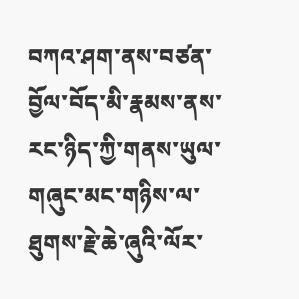བཀའ་ཤག་ནས་བཙན་བྱོལ་བོད་མི་རྣམས་ནས་རང་ཉིད་ཀྱི་གནས་ཡུལ་གཞུང་མང་གཉིས་ལ་ཐུགས་རྗེ་ཆེ་ཞུའི་ལོར་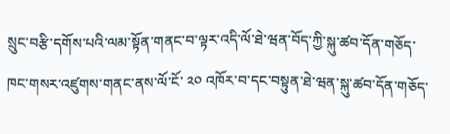སྲུང་བརྩི་དགོས་པའི་ལམ་སྟོན་གནང་བ་ལྟར་འདི་ལོ་ཐེ་ཝན་བོད་ཀྱི་སྐུ་ཚབ་དོན་གཅོད་ཁང་གསར་འཛུགས་གནང་ནས་ལོ་ངོ་ ༢༠ འཁོར་བ་དང་བསྟུན་ཐེ་ཝན་སྐུ་ཚབ་དོན་གཅོད་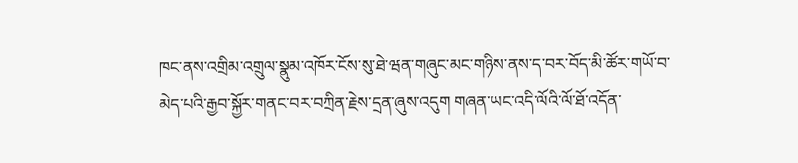ཁང་ནས་འགྲིམ་འགྲུལ་སྣུམ་འཁོར་ངོས་སུ་ཐེ་ཝན་གཞུང་མང་གཉིས་ནས་ད་བར་བོད་མི་ཚོར་གཡོ་བ་མེད་པའི་རྒྱབ་སྐྱོར་གནང་བར་བཀྲིན་རྗེས་དྲན་ཞུས་འདུག གཞན་ཡང་འདི་ལོའི་ལོ་ཐོ་འདོན་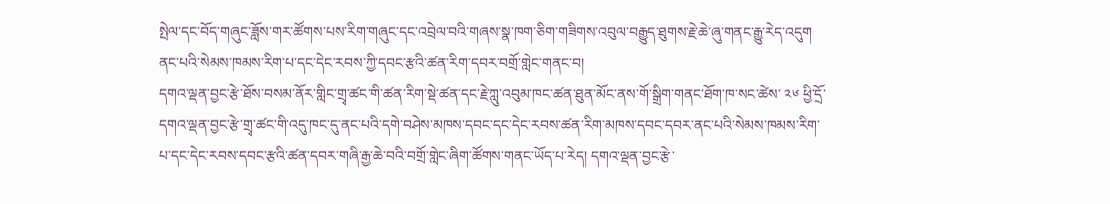སྤེལ་དང་བོད་གཞུང་ཟློས་གར་ཚོགས་པས་རིག་གཞུང་དང་འབྲེལ་བའི་གཞས་སྣ་ཁག་ཅིག་གཟིགས་འབུལ་བརྒྱུད་ཐུགས་རྗེ་ཆེ་ཞུ་གནང་རྒྱུ་རེད་འདུག
ནང་པའི་སེམས་ཁམས་རིག་པ་དང་དེང་རབས་ཀྱི་དབང་རྩའི་ཚན་རིག་དབར་བགྲོ་གླེང་གནང་བ།
དགའ་ལྡན་བྱང་རྩེ་ཐོས་བསམ་ནོར་གླིང་གྲྭ་ཚང་གི་ཚན་རིག་སྡེ་ཚན་དང་རྗེ་ཀླུ་འབུམ་ཁང་ཚན་ཐུན་མོང་ནས་གོ་སྒྲིག་གནང་ཐོག་ཁ་སང་ཚེས་ ༢༦ ཕྱི་དྲོ་དགའ་ལྡན་བྱང་རྩེ་གྲྭ་ཚང་གི་འདུ་ཁང་དུ་ནང་པའི་དགེ་བཤེས་མཁས་དབང་དང་དེང་རབས་ཚན་རིག་མཁས་དབང་དབར་ནང་པའི་སེམས་ཁམས་རིག་པ་དང་དེང་རབས་དབང་རྩའི་ཚན་དབར་གཞི་རྒྱ་ཆེ་བའི་བགྲོ་གླེང་ཞིག་ཚོགས་གནང་ཡོད་པ་རེད། དགའ་ལྡན་བྱང་རྩེ་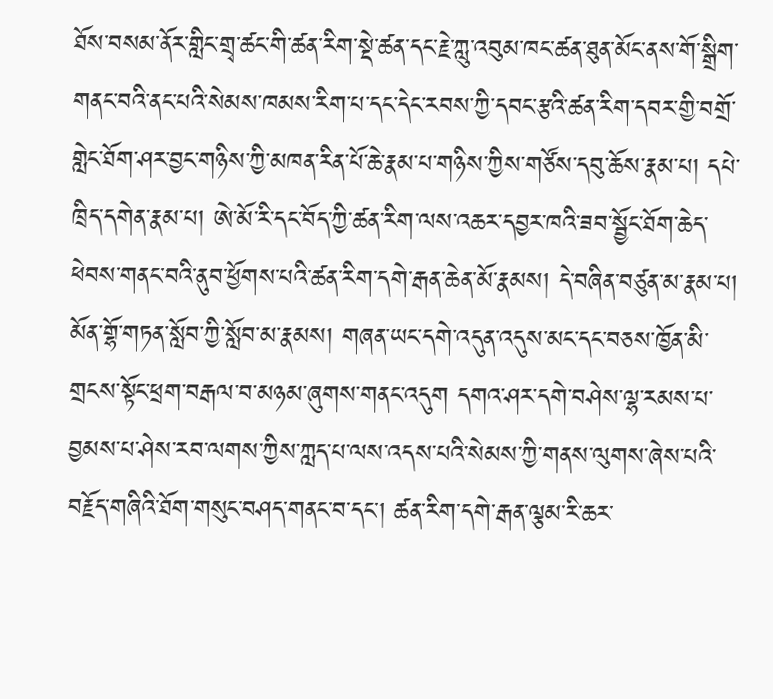ཐོས་བསམ་ནོར་གླིང་གྲྭ་ཚང་གི་ཚན་རིག་སྡེ་ཚན་དང་རྗེ་ཀླུ་འབུམ་ཁང་ཚན་ཐུན་མོང་ནས་གོ་སྒྲིག་གནང་བའི་ནང་པའི་སེམས་ཁམས་རིག་པ་དང་དེང་རབས་ཀྱི་དབང་རྩའི་ཚན་རིག་དབར་གྱི་བགྲོ་གླེང་ཐོག་ཤར་བྱང་གཉིས་ཀྱི་མཁན་རིན་པོ་ཆེ་རྣམ་པ་གཉིས་ཀྱིས་གཙོས་དབུ་ཆོས་རྣམ་པ། དཔེ་ཁྲིད་དགེན་རྣམ་པ། ཨེ་མོ་རི་དང་བོད་ཀྱི་ཚན་རིག་ལས་འཆར་དབྱར་ཁའི་ཟབ་སྦྱོང་ཐོག་ཆེད་ཕེབས་གནང་བའི་ནུབ་ཕྱོགས་པའི་ཚན་རིག་དགེ་རྒན་ཆེན་མོ་རྣམས། དེ་བཞིན་བཙུན་མ་རྣམ་པ། མོན་གྷོ་གཏན་སློབ་ཀྱི་སློབ་མ་རྣམས། གཞན་ཡང་དགེ་འདུན་འདུས་མང་དང་བཅས་ཁྱོན་མི་གྲངས་སྟོང་ཕྲག་བརྒལ་བ་མཉམ་ཞུགས་གནང་འདུག དགའ་ཤར་དགེ་བཤེས་ལྷ་རམས་པ་བྱམས་པ་ཤེས་རབ་ལགས་ཀྱིས་ཀླད་པ་ལས་འདས་པའི་སེམས་ཀྱི་གནས་ལུགས་ཞེས་པའི་བརྗོད་གཞིའི་ཐོག་གསུང་བཤད་གནང་བ་དང་། ཚན་རིག་དགེ་རྒན་ལྕམ་རི་ཆར་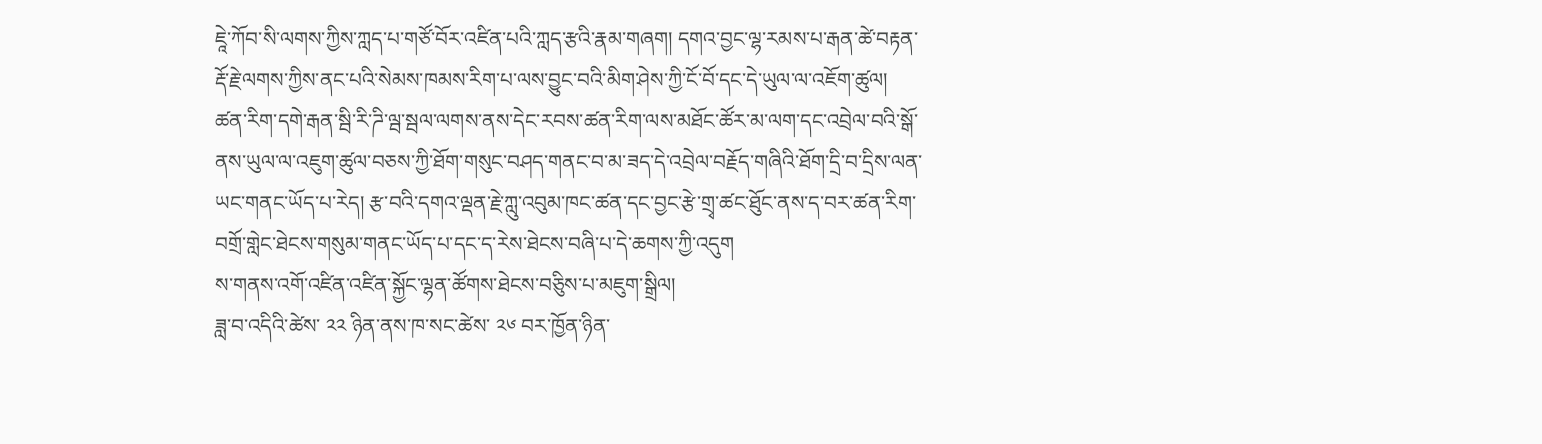ཇཱེ་ཀོབ་སི་ལགས་ཀྱིས་ཀླད་པ་གཙོ་བོར་འཛིན་པའི་ཀླད་རྩའི་རྣམ་གཞག། དགའ་བྱང་ལྷ་རམས་པ་རྒན་ཚེ་བརྟན་རྡོ་རྗེ་ལགས་ཀྱིས་ནང་པའི་སེམས་ཁམས་རིག་པ་ལས་བྱུང་བའི་མིག་ཤེས་ཀྱི་ངོ་བོ་དང་དེ་ཡུལ་ལ་འཇོག་ཚུལ།  ཚན་རིག་དགེ་རྒན་སྦི་རི་ཌི་ལྦ་སྦལ་ལགས་ནས་དེང་རབས་ཚན་རིག་ལས་མཐོང་ཚོར་མ་ལག་དང་འབྲེལ་བའི་སྒོ་ནས་ཡུལ་ལ་འཇུག་ཚུལ་བཅས་ཀྱི་ཐོག་གསུང་བཤད་གནང་བ་མ་ཟད་དེ་འབྲེལ་བརྗོད་གཞིའི་ཐོག་དྲི་བ་དྲིས་ལན་ཡང་གནང་ཡོད་པ་རེད། རྩ་བའི་དགའ་ལྡན་རྗེ་ཀླུ་འབུམ་ཁང་ཚན་དང་བྱང་རྩེ་གྲྭ་ཚང་ཐོུང་ནས་ད་བར་ཚན་རིག་བགྲོ་གླེང་ཐེངས་གསུམ་གནང་ཡོད་པ་དང་ད་རེས་ཐེངས་བཞི་པ་དེ་ཆགས་ཀྱི་འདུག
ས་གནས་འགོ་འཛིན་འཛིན་སྐྱོང་ལྷན་ཚོགས་ཐེངས་བཅིུས་པ་མཇུག་སྒྲིལ།
ཟླ་བ་འདིའི་ཚེས་ ༢༢ ཉིན་ནས་ཁ་སང་ཚེས་ ༢༦ བར་ཁྱོན་ཉིན་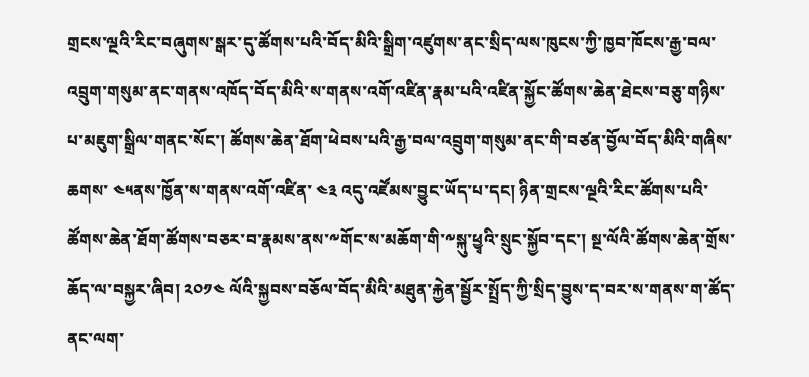གྲངས་ལྔའི་རིང་བཞུགས་སྒར་དུ་ཚོགས་པའི་བོད་མིའི་སྒྲིག་འཛུགས་ནང་སྲིད་ལས་ཁུངས་ཀྱི་ཁྱབ་ཁོངས་རྒྱ་བལ་འབྲུག་གསུམ་ནང་གནས་འཁོད་བོད་མིའི་ས་གནས་འགོ་འཛིན་རྣམ་པའི་འཛིན་སྐྱོང་ཚོགས་ཆེན་ཐེངས་བཅུ་གཉིས་པ་མཇུག་སྒྲིལ་གནང་སོང་། ཚོགས་ཆེན་ཐོག་ཕེབས་པའི་རྒྱ་བལ་འབྲུག་གསུམ་ནང་གི་བཙན་བྱོལ་བོད་མིའི་གཞིས་ཆགས་ ༤༥ནས་ཁྱོན་ས་གནས་འགོ་འཛིན་ ༤༣ འདུ་འཛོམས་བྱུང་ཡོད་པ་དང། ཉིན་གྲངས་ལྔའི་རིང་ཚོགས་པའི་ཚོགས་ཆེན་ཐོག་ཚོགས་བཅར་བ་རྣམས་ནས་༸གོང་ས་མཆོག་གི་༸སྐུ་ཕྱྭའི་སྲུང་སྐྱོབ་དང་། སྔ་ལོའི་ཚོགས་ཆེན་གྲོས་ཆོད་ལ་བསྐྱར་ཞིབ། ༢༠༡༤ ལོའི་སྐྱབས་བཅོལ་བོད་མིའི་མཐུན་རྐྱེན་སྦྱོར་སྤྲོད་ཀྱི་སྲིད་བྱུས་ད་བར་ས་གནས་ག་ཚོད་ནང་ལག་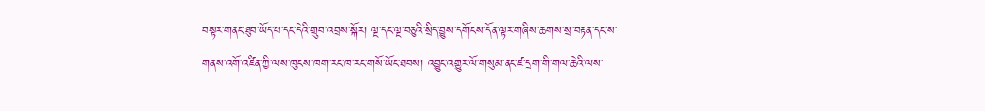བསྟར་གནང་ཐུབ་ཡོད་པ་དང་དེའི་གྲུབ་འབྲས་སྐོར། ལྔ་དང་ལྔ་བཅུའི་སྲིད་བྱུས་དགོངས་དོན་ལྟར་གཞིས་ཆགས་སྲ་བརྟན་དང་ས་གནས་འགོ་འཛིན་ཀྱི་ལས་ཁུངས་ཁག་རང་ཁ་རང་གསོ་ཡོང་ཐབས། འབྱུང་འགྱུར་ལོ་གསུམ་ནང་ཛ་དྲག་གི་གལ་ཆེའི་ལས་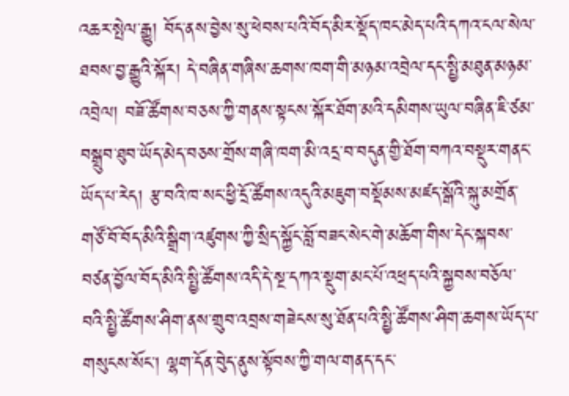འཆར་སྤེལ་རྒྱུ། བོད་ནས་བྱེས་སུ་ཕེབས་པའི་བོད་མིར་སྡོད་ཁང་མེད་པའི་དཀའ་ངལ་སེལ་ཐབས་བྱ་རྒྱུའི་སྐོར། དེ་བཞིན་གཞིས་ཆགས་ཁག་གི་མཉམ་འབྲེལ་དང་སྤྱི་མཐུན་མཉམ་འབྲེལ། བཟོ་ཚོགས་བཅས་ཀྱི་གནས་སྟངས་སྐོར་ཐོག་མའི་དམིགས་ཡུལ་བཞིན་ཇི་ཙམ་བསྒྲུབ་ཐུབ་ཡོད་མེད་བཅས་གྲོས་གཞི་ཁག་མི་འདྲ་བ་བདུན་གྱི་ཐོག་བཀའ་བསྡུར་གནང་ཡོད་པ་རེད། རྩ་བའི་ཁ་སང་ཕྱི་དྲོ་ཚོགས་འདུའི་མཇུག་བསྡོམས་མཛད་སྒོའི་སྐུ་མགྲོན་གཙོ་བོ་བོད་མིའི་སྒྲིག་འཛུགས་ཀྱི་སྲིད་སྐྱོང་བློ་བཟང་སེང་གེ་མཆོག་གིས་དེང་སྐབས་བཙན་བྱོལ་བོད་མིའི་སྤྱི་ཚོགས་འདི་དེ་སྔ་དཀའ་སྡུག་མང་པོ་འཕྲད་པའི་སྐྱབས་བཅོལ་བའི་སྤྱི་ཚོགས་ཤིག་ནས་གྲུབ་འབྲས་གཟེངས་སུ་ཐོན་པའི་སྤྱི་ཚོགས་ཤིག་ཆགས་ཡོད་པ་གསུངས་སོང་། ལྷག་དོན་བེུད་ནུས་སྟོབས་ཀྱི་གལ་གནད་དང་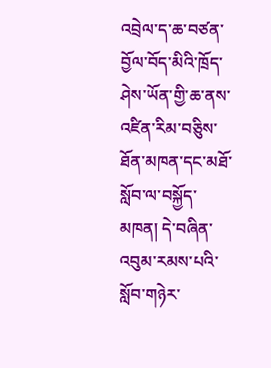འབྲེལ་ད་ཆ་བཙན་བྱོལ་བོད་མིའི་ཁྲོད་ཤེས་ཡོན་གྱི་ཆ་ནས་འཛིན་རིམ་བཅིུས་ཐོན་མཁན་དང་མཐོ་སློབ་ལ་བསྐྱོད་མཁན། དེ་བཞིན་འབུམ་རམས་པའི་སློབ་གཉེར་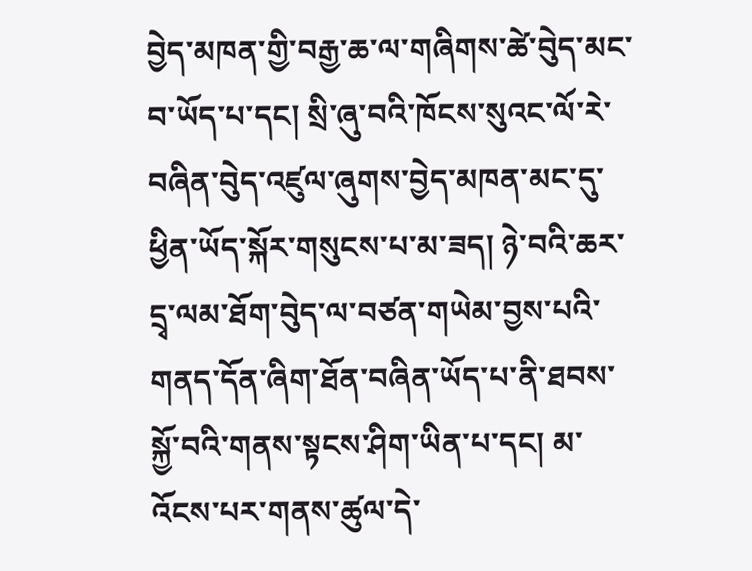བྱེད་མཁན་གྱི་བརྒྱ་ཆ་ལ་གཞིགས་ཚེ་བེུད་མང་བ་ཡོད་པ་དང། སྲི་ཞུ་བའི་ཁོངས་སུའང་ལོ་རེ་བཞིན་བེུད་འཛུལ་ཞུགས་བྱེད་མཁན་མང་དུ་ཕྱིན་ཡོད་སྐོར་གསུངས་པ་མ་ཟད། ཉེ་བའི་ཆར་དྲྭ་ལམ་ཐོག་བེུད་ལ་བཙན་གཡེམ་བྱས་པའི་གནད་དོན་ཞིག་ཐོན་བཞིན་ཡོད་པ་ནི་ཐབས་སྐྱོ་བའི་གནས་སྟངས་ཤིག་ཡིན་པ་དང། མ་འོངས་པར་གནས་ཚུལ་དེ་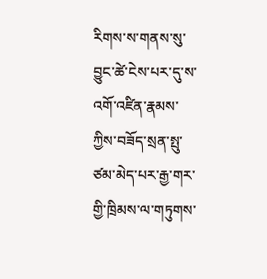རིགས་ས་གནས་སུ་བྱུང་ཚེ་ངེས་པར་དུ་ས་འགོ་འཛིན་རྣམས་ཀྱིས་བཟོད་སྲན་སྤུ་ཙམ་མེད་པར་རྒྱ་གར་གྱི་ཁྲིམས་ལ་གཏུགས་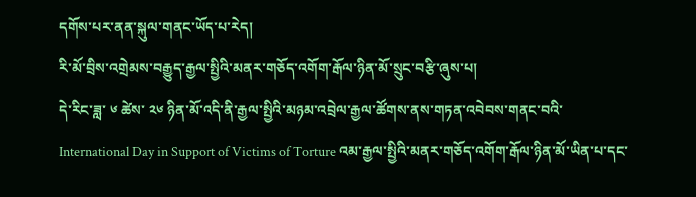དགོས་པར་ནན་སྐུལ་གནང་ཡོད་པ་རེད།
རི་མོ་བྲིས་འགྲེམས་བརྒྱུད་རྒྱལ་སྤྱིའི་མནར་གཅོད་འགོག་རྒོལ་ཉིན་མོ་སྲུང་བརྩི་ཞུས་པ།
དེ་རིང་ཟླ་ ༦ ཚེས་ ༢༦ ཉིན་མོ་འདི་ནི་རྒྱལ་སྤྱིའི་མཉམ་འབྲེལ་རྒྱལ་ཚོགས་ནས་གཏན་འབེབས་གནང་བའི་ International Day in Support of Victims of Torture འམ་རྒྱལ་སྤྱིའི་མནར་གཅོད་འགོག་རྒོལ་ཉིན་མོ་ཡིན་པ་དང་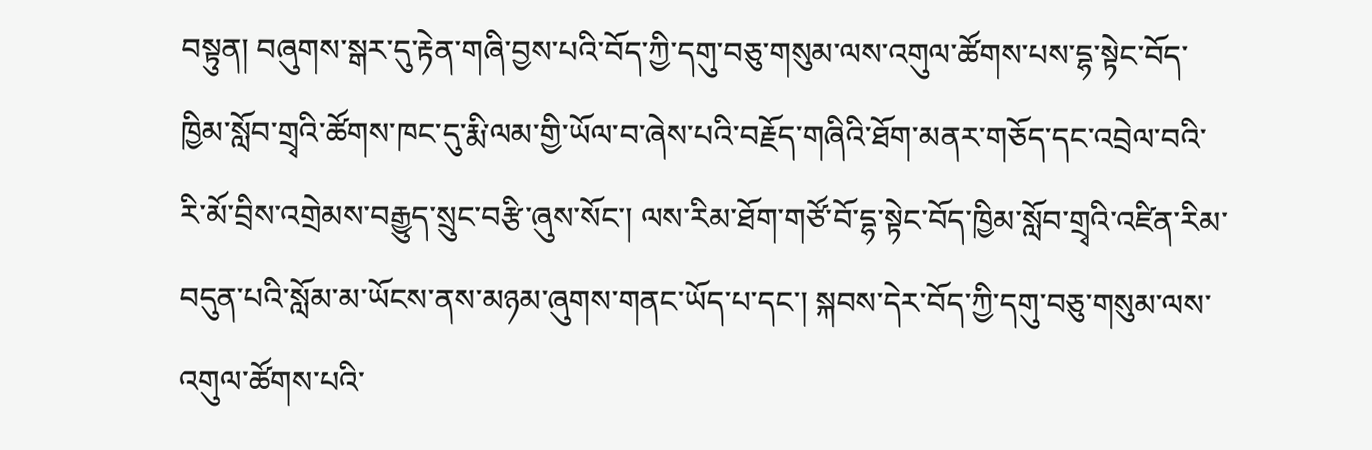བསྟུན། བཞུགས་སྒར་དུ་རྟེན་གཞི་བྱས་པའི་བོད་ཀྱི་དགུ་བཅུ་གསུམ་ལས་འགུལ་ཚོགས་པས་དྷ་སྟེང་བོད་ཁྱིམ་སློབ་གྲྭའི་ཚོགས་ཁང་དུ་རྨི་ལམ་གྱི་ཡོལ་བ་ཞེས་པའི་བརྗོད་གཞིའི་ཐོག་མནར་གཅོད་དང་འབྲེལ་བའི་རི་མོ་བྲིས་འགྲེམས་བརྒྱུད་སྲུང་བརྩི་ཞུས་སོང་། ལས་རིམ་ཐོག་གཙོ་བོ་དྷ་སྟེང་བོད་ཁྱིམ་སློབ་གྲྭའི་འཛིན་རིམ་བདུན་པའི་སློམ་མ་ཡོངས་ནས་མཉམ་ཞུགས་གནང་ཡོད་པ་དང་། སྐབས་དེར་བོད་ཀྱི་དགུ་བཅུ་གསུམ་ལས་འགུལ་ཚོགས་པའི་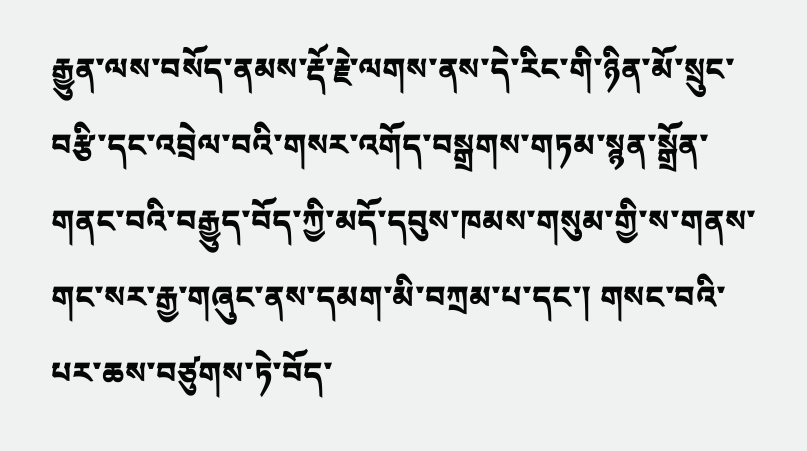རྒྱུན་ལས་བསོད་ནམས་རྡོ་རྗེ་ལགས་ནས་དེ་རིང་གི་ཉིན་མོ་སྲུང་བརྩི་དང་འབྲེལ་བའི་གསར་འགོད་བསྒྲགས་གཏམ་སྙན་སྒྲོན་གནང་བའི་བརྒྱུད་བོད་ཀྱི་མདོ་དབུས་ཁམས་གསུམ་གྱི་ས་གནས་གང་སར་རྒྱ་གཞུང་ནས་དམག་མི་བཀྲམ་པ་དང་། གསང་བའི་པར་ཆས་བཙུགས་ཏེ་བོད་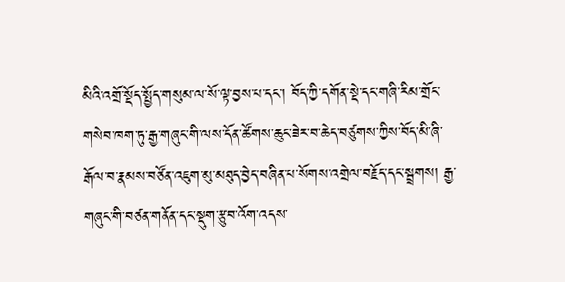མིའི་འགྲོ་སྡོད་སྤྱོད་གསུམ་ལ་སོ་ལྟ་བྱས་པ་དང་། བོད་ཀྱི་དགོན་སྡེ་དང་གཞི་རིམ་གྲོང་གསེབ་ཁག་ཏུ་རྒྱ་གཞུང་གི་ལས་དོན་ཚོགས་ཆུང་ཟེར་བ་ཆེད་བཙུགས་ཀྱིས་བོད་མི་ཞི་རྒོལ་བ་རྣམས་བཙོན་འཇུག་མུ་མཐུད་བྱེད་བཞིན་པ་སོགས་འགྲེལ་བརྗོད་དང་སྦྲགས། རྒྱ་གཞུང་གི་བཙན་གནོན་དང་སྡུག་རྩུབ་འོག་འདས་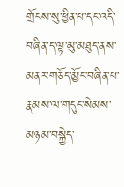གྲོངས་སུ་ཕྱིན་པ་དང་འདི་བཞིན་ད་ལྟ་མུ་མཐུད་ནས་མནར་གཅོད་མྱོང་བཞིན་པ་རྣམས་ལ་གདུང་སེམས་མཉམ་བསྐྱེད་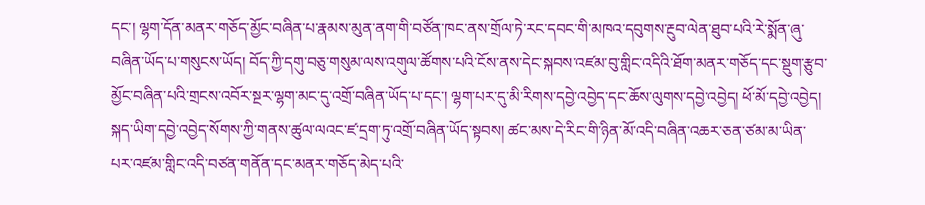དང་། ལྷག་དོན་མནར་གཅོད་མྱོང་བཞིན་པ་རྣམས་མུན་ནག་གི་བཙོན་ཁང་ནས་གྲོལ་ཏེ་རང་དབང་གི་མཁའ་དབུགས་རྔུབ་ལེན་ཐུབ་པའི་རེ་སྨོན་ཞུ་བཞིན་ཡོད་པ་གསུངས་ཡོད། བོད་ཀྱི་དགུ་བཅུ་གསུམ་ལས་འགུལ་ཚོགས་པའི་ངོས་ནས་དེང་སྐབས་འཛམ་བུ་གླིང་འདིའི་ཐོག་མནར་གཅོད་དང་སྡུག་རྩུབ་མྱོང་བཞིན་པའི་གྲངས་འབོར་སྔར་ལྷག་མང་དུ་འགྲོ་བཞིན་ཡོད་པ་དང་། ལྷག་པར་དུ་མི་རིགས་དབྱེ་འབྱེད་དང་ཆོས་ལུགས་དབྱེ་འབྱེད། ཕོ་མོ་དབྱེ་འབྱེད། སྐད་ཡིག་དབྱེ་འབྱེད་སོགས་ཀྱི་གནས་ཚུལ་ལའང་ཛ་དྲག་ཏུ་འགྲོ་བཞིན་ཡོད་སྟབས། ཚང་མས་དེ་རིང་གི་ཉིན་མོ་འདི་བཞིན་འཆར་ཅན་ཙམ་མ་ཡིན་པར་འཛམ་གླིང་འདི་བཙན་གནོན་དང་མནར་གཅོད་མེད་པའི་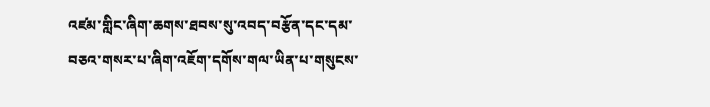འཛམ་གླིང་ཞིག་ཆགས་ཐབས་སུ་འབད་བརྩོན་དང་དམ་བཅའ་གསར་པ་ཞིག་འཇོག་དགོས་གལ་ཡིན་པ་གསུངས་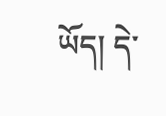ཡོད། དེ་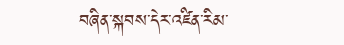བཞིན་སྐབས་དེར་འཛིན་རིམ་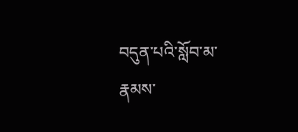བདུན་པའི་སློབ་མ་རྣམས་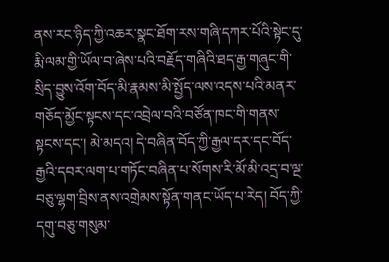ནས་རང་ཉིད་ཀྱི་འཆར་སྣང་ཐོག་རས་གཞི་དཀར་པོའི་སྟེང་དུ་རྨི་ལམ་གྱི་ཡོལ་བ་ཞེས་པའི་བརྗོད་གཞིའི་ཐད་རྒྱ་གཞུང་གི་སྲིད་བྱུས་འོག་བོད་མི་རྣམས་མི་སྤྱོད་ལས་འདས་པའི་མནར་གཅོད་མྱོང་སྟངས་དང་འབྲེལ་བའི་བཙོན་ཁང་གི་གནས་སྟངས་དང་། མེ་མདའ། དེ་བཞིན་བོད་ཀྱི་རྒྱལ་དར་དང་བོད་རྒྱའི་དབར་ལག་པ་གཏོང་བཞིན་པ་སོགས་རི་མོ་མི་འདྲ་བ་ལྔ་བཅུ་ལྷག་བྲིས་ནས་འགྲེམས་སྟོན་གནང་ཡོད་པ་རེད། བོད་ཀྱི་དགུ་བཅུ་གསུམ་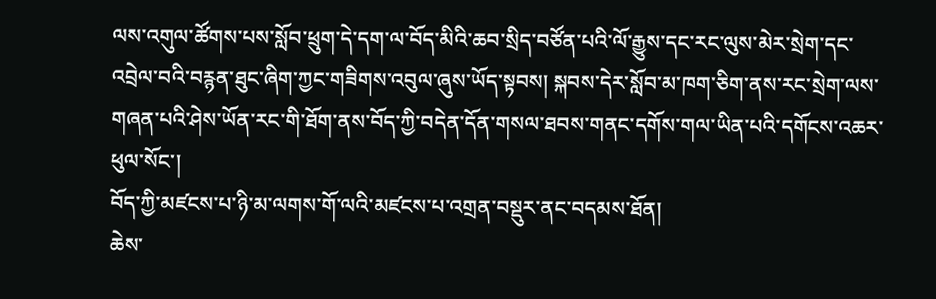ལས་འགུལ་ཚོགས་པས་སློབ་ཕྲུག་དེ་དག་ལ་བོད་མིའི་ཆབ་སྲིད་བཙོན་པའི་ལོ་རྒྱུས་དང་རང་ལུས་མེར་སྲེག་དང་འབྲེལ་བའི་བརྙན་ཐུང་ཞིག་ཀྱང་གཟིགས་འབུལ་ཞུས་ཡོད་སྟབས། སྐབས་དེར་སློབ་མ་ཁག་ཅིག་ནས་རང་སྲེག་ལས་གཞན་པའི་ཤེས་ཡོན་རང་གི་ཐོག་ནས་བོད་ཀྱི་བདེན་དོན་གསལ་ཐབས་གནང་དགོས་གལ་ཡིན་པའི་དགོངས་འཆར་ཕུལ་སོང་།
བོད་ཀྱི་མཛངས་པ་ཉི་མ་ལགས་གོ་ལའི་མཛངས་པ་འགྲན་བསྡུར་ནང་བདམས་ཐོན།
ཆེས་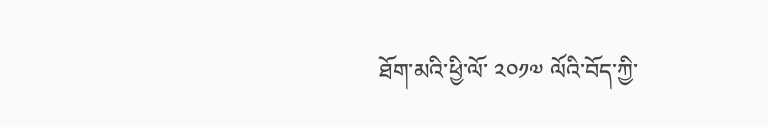ཐོག་མའི་ཕྱི་ལོ་ ༢༠༡༧ ལོའི་བོད་ཀྱི་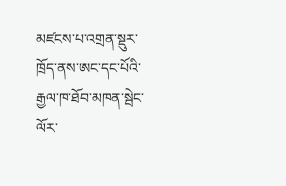མཛངས་པ་འགྲན་སྡུར་ཁྲོད་ནས་ཨང་དང་པོའི་རྒྱལ་ཁ་ཐོབ་མཁན་སྦེང་ལོར་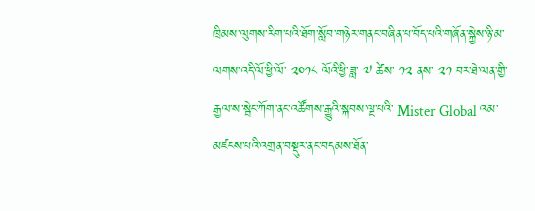ཁྲིམས་ལུགས་རིག་པའི་ཐོག་སློབ་གཉེར་གནང་བཞིན་པ་བོད་པའི་གཞོན་སྐྱེས་ཉི་མ་ལགས་འདི་ལོ་ཕྱི་ལོ་ ༢༠༡༨ ལོའི་ཕྱི་ཟླ་ ༧ ཚེས་ ༡༢ ནས་ ༢༡ བར་ཐེ་ལན་གྱི་རྒྱལ་ས་སྦེང་ཀོག་ནང་འཚོགས་རྒྱུའི་སྐབས་ལྔ་པའི་ Mister Global འམ་མཛངས་པའི་འགྲན་བསྡུར་ནང་བདམས་ཐོན་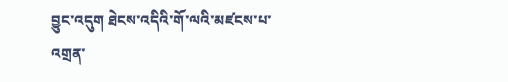བྱུང་འདུག ཐེངས་འདིའི་གོ་ལའི་མཛངས་པ་འགྲན་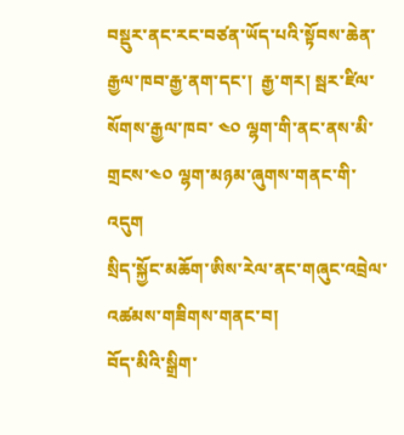བསྡུར་ནང་རང་བཙན་ཡོད་པའི་སྟོབས་ཆེན་རྒྱལ་ཁབ་རྒྱ་ནག་དང་།  རྒྱ་གར། སྦར་ཛིལ་སོགས་རྒྱལ་ཁབ་ ༤༠ ལྷག་གི་ནང་ནས་མི་གྲངས་༤༠ ལྷག་མཉམ་ཞུགས་གནང་གི་འདུག
སྲིད་སྐྱོང་མཆོག་ཨིས་རེལ་ནང་གཞུང་འབྲེལ་འཚམས་གཟིགས་གནང་བ།
བོད་མིའི་སྒྲིག་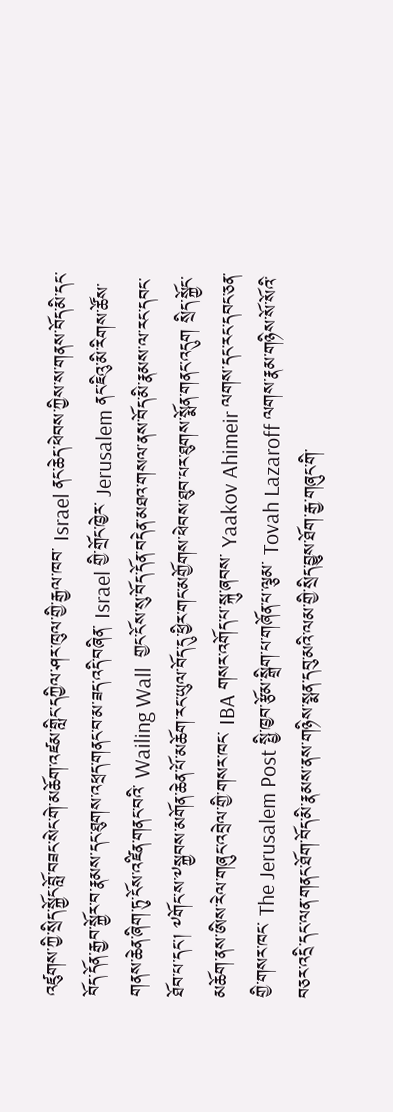འཛུགས་ཀྱི་སྲིད་སྐྱོང་བློ་བཟང་སེང་གེ་མཆོག་འཛམ་གླིང་དཀྱིལ་ཤར་ཁུལ་གྱི་རྒྱལ་ཁབ་ Israel ནང་ཆེད་ཕེབས་ཀྱིས་ས་གནས་བོད་མི་དང་བོད་དོན་རྒྱབ་སྐྱོར་བ་རྣམས་དང་ཐུགས་འཕྲད་གནང་བ་མ་ཟད་འདི་བཞིན་ Israel གྱི་གྲོང་ཁྱེར་ Jerusalem ནང་ཇིའུ་མི་རིགས་ཚོས་གནས་ཆེན་ཞིག་ཏུ་ངོས་འཛིན་གནང་བའི་ Wailing Wall  གྱང་ངོས་སུ་བོད་དོན་བདེན་མཐའ་གསལ་ནས་བོད་མི་རྣམས་ལ་རང་དབང་ཐོབ་པ་དང་། ༸གོང་ས་༸སྐྱབས་མགོན་ཆེན་པོ་མཆོག་རང་ཡུལ་བོད་དུ་ཕྱིར་གང་མགྱོགས་ཕེབས་ཐུབ་པར་ཐུགས་སྨོན་གནང་འདུག སྲིད་སྐྱོང་མཆོག་ནས་ཨིས་རེལ་གཞུང་འབྲེལ་གྱི་གསར་ཁང་ IBA གསར་འགོད་པ་སྐུ་ཞབས་ Yaakov Ahimeir ལགས་དང་རང་དབང་ཅན་གྱི་གསར་ཁང་ The Jerusalem Post སྤྱི་ཁྱབ་རྩོམ་སྒྲིག་པ་གཞོན་པ་ལྕམ་ Tovah Lazaroff ལགས་རྣམ་གཉིས་སོ་སོའི་བཅར་འདྲི་དང་ལན་གནང་ཐོག་བོད་མི་རྣམས་ནས་གཉིས་སྨན་དབུ་མའི་ལམ་གྱི་སྲིད་བྱུས་ཐོག་རྒྱ་གཞུང་གི་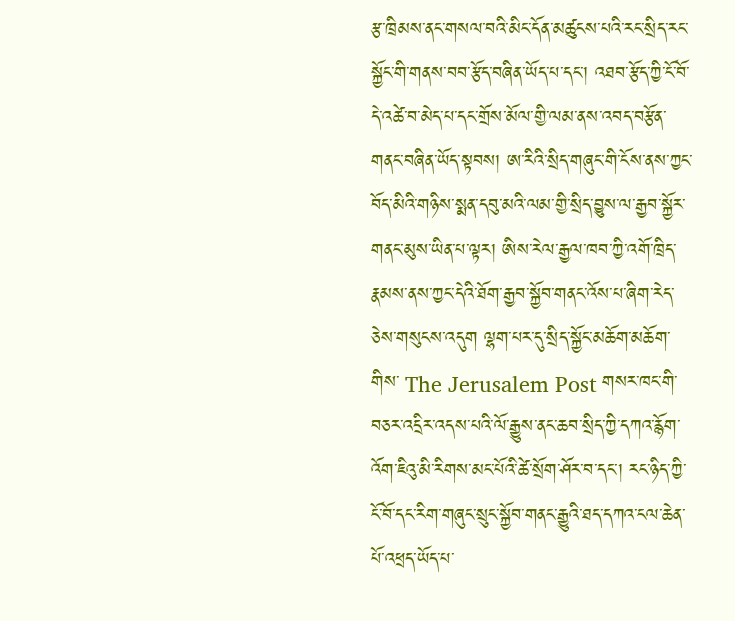རྩ་ཁྲིམས་ནང་གསལ་བའི་མིང་དོན་མཚུངས་པའི་རང་སྲིད་རང་སྐྱོང་གི་གནས་བབ་རྩོད་བཞིན་ཡོད་པ་དང་། འཐབ་རྩོད་ཀྱི་ངོ་བོ་དེ་འཚེ་བ་མེད་པ་དང་གྲོས་མོལ་གྱི་ལམ་ནས་འབད་བརྩོན་གནང་བཞིན་ཡོད་སྟབས། ཨ་རིའི་སྲིད་གཞུང་གི་ངོས་ནས་ཀྱང་བོད་མིའི་གཉིས་སྨན་དབུ་མའི་ལམ་གྱི་སྲིད་བྱུས་ལ་རྒྱབ་སྐྱོར་གནང་མུས་ཡིན་པ་ལྟར། ཨིས་རེལ་རྒྱལ་ཁབ་ཀྱི་འགོ་ཁྲིད་རྣམས་ནས་ཀྱང་དེའི་ཐོག་རྒྱབ་སྐྱོབ་གནང་འོས་པ་ཞིག་རེད་ཅེས་གསུངས་འདུག ལྷག་པར་དུ་སྲིད་སྐྱོང་མཆོག་མཆོག་གིས་ The Jerusalem Post གསར་ཁང་གི་བཅར་འདྲིར་འདས་པའི་ལོ་རྒྱུས་ནང་ཆབ་སྲིད་ཀྱི་དཀའ་རྙོག་འོག་ཇིའུ་མི་རིགས་མང་པོའི་ཚེ་སྲོག་ཤོར་བ་དང་། རང་ཉིད་ཀྱི་ངོ་བོ་དང་རིག་གཞུང་སྲུང་སྐྱོབ་གནང་རྒྱུའི་ཐད་དཀའ་ངལ་ཆེན་པོ་འཕྲད་ཡོད་པ་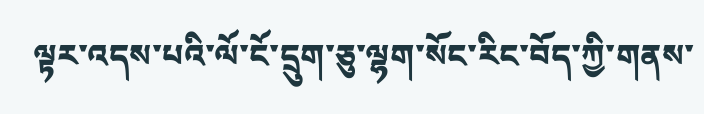ལྟར་འདས་པའི་ལོ་ངོ་དྲུག་ཅུ་ལྷག་སོང་རིང་བོད་ཀྱི་གནས་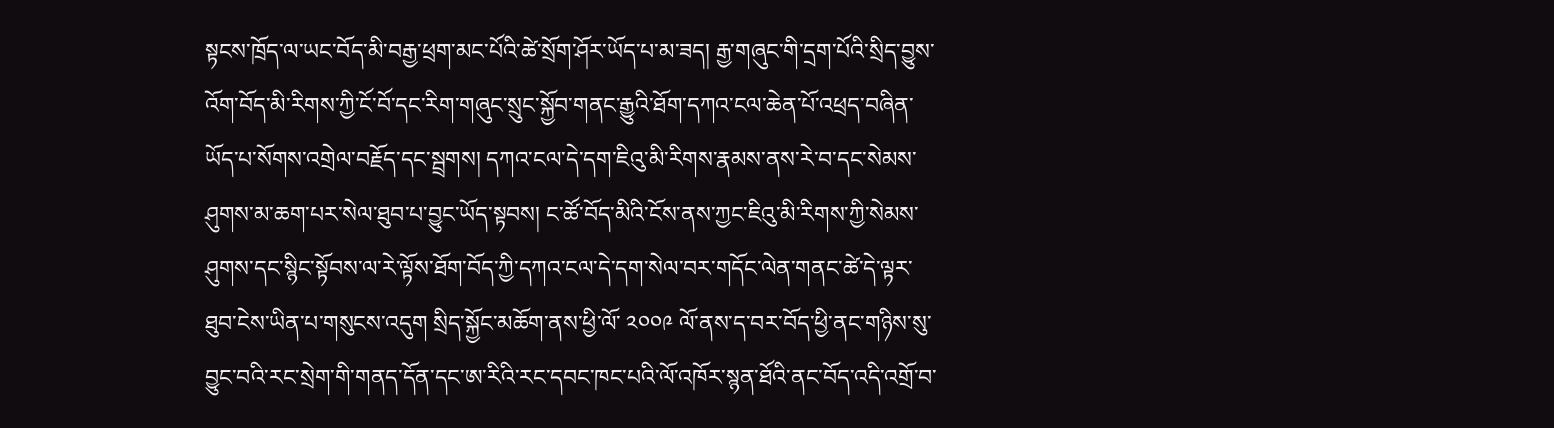སྟངས་ཁྲོད་ལ་ཡང་བོད་མི་བརྒྱ་ཕྲག་མང་པོའི་ཚེ་སྲོག་ཤོར་ཡོད་པ་མ་ཟད། རྒྱ་གཞུང་གི་དྲག་པོའི་སྲིད་བྱུས་འོག་བོད་མི་རིགས་ཀྱི་ངོ་བོ་དང་རིག་གཞུང་སྲུང་སྐྱོབ་གནང་རྒྱུའི་ཐོག་དཀའ་ངལ་ཆེན་པོ་འཕྲད་བཞིན་ཡོད་པ་སོགས་འགྲེལ་བརྗོད་དང་སྦྲགས། དཀའ་ངལ་དེ་དག་ཇིའུ་མི་རིགས་རྣམས་ནས་རེ་བ་དང་སེམས་ཤུགས་མ་ཆག་པར་སེལ་ཐུབ་པ་བྱུང་ཡོད་སྟབས། ང་ཚོ་བོད་མིའི་ངོས་ནས་ཀྱང་ཇིའུ་མི་རིགས་ཀྱི་སེམས་ཤུགས་དང་སྙིང་སྟོབས་ལ་རེ་ལྟོས་ཐོག་བོད་ཀྱི་དཀའ་ངལ་དེ་དག་སེལ་བར་གདོང་ལེན་གནང་ཚེ་དེ་ལྟར་ཐུབ་ངེས་ཡིན་པ་གསུངས་འདུག སྲིད་སྐྱོང་མཆོག་ནས་ཕྱི་ལོ་ ༢༠༠༩ ལོ་ནས་ད་བར་བོད་ཕྱི་ནང་གཉིས་སུ་བྱུང་བའི་རང་སྲེག་གི་གནད་དོན་དང་ཨ་རིའི་རང་དབང་ཁང་པའི་ལོ་འཁོར་སྙན་ཐོའི་ནང་བོད་འདི་འགྲོ་བ་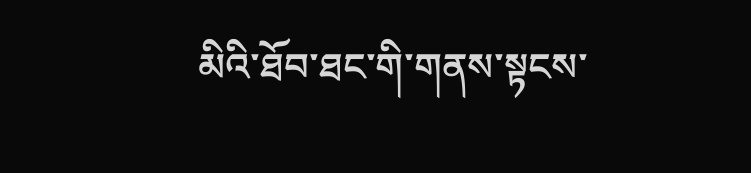མིའི་ཐོབ་ཐང་གི་གནས་སྟངས་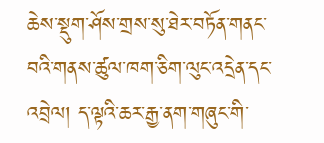ཆེས་སྡུག་ཤོས་གྲས་སུ་ཐེར་བཏོན་གནང་བའི་གནས་ཚུལ་ཁག་ཅིག་ལུང་འདྲེན་དང་འབྲེལ། ད་ལྟའི་ཆར་རྒྱ་ནག་གཞུང་གི་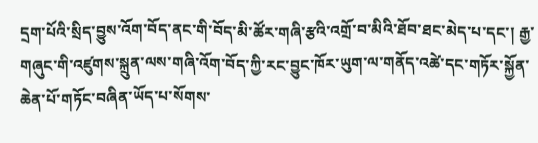དྲག་པོའི་སྲིད་བྱུས་འོག་བོད་ནང་གི་བོད་མི་ཚོར་གཞི་རྩའི་འགྲོ་བ་མིའི་ཐོབ་ཐང་མེད་པ་དང་། རྒྱ་གཞུང་གི་འཛུགས་སྐྲུན་ལས་གཞི་འོག་བོད་ཀྱི་རང་བྱུང་ཁོར་ཡུག་ལ་གནོད་འཚེ་དང་གཏོར་སྐྱོན་ཆེན་པོ་གཏོང་བཞིན་ཡོད་པ་སོགས་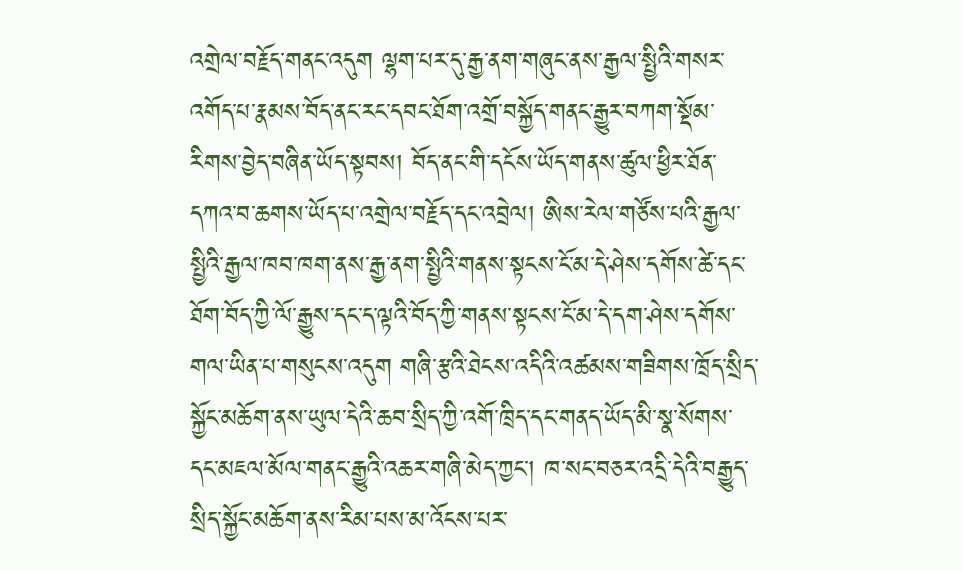འགྲེལ་བརྗོད་གནང་འདུག ལྷག་པར་དུ་རྒྱ་ནག་གཞུང་ནས་རྒྱལ་སྤྱིའི་གསར་འགོད་པ་རྣམས་བོད་ནང་རང་དབང་ཐོག་འགྲོ་བསྐྱོད་གནང་རྒྱུར་བཀག་སྡོམ་རིགས་བྱེད་བཞིན་ཡོད་སྟབས། བོད་ནང་གི་དངོས་ཡོད་གནས་ཚུལ་ཕྱིར་ཐོན་དཀའ་བ་ཆགས་ཡོད་པ་འགྲེལ་བརྗོད་དང་འབྲེལ། ཨིས་རེལ་གཙོས་པའི་རྒྱལ་སྤྱིའི་རྒྱལ་ཁབ་ཁག་ནས་རྒྱ་ནག་སྤྱིའི་གནས་སྟངས་ངོ་མ་དེ་ཤེས་དགོས་ཚེ་དང་ཐོག་བོད་ཀྱི་ལོ་རྒྱུས་དང་ད་ལྟའི་བོད་ཀྱི་གནས་སྟངས་ངོ་མ་དེ་དག་ཤེས་དགོས་གལ་ཡིན་པ་གསུངས་འདུག གཞི་རྩའི་ཐེངས་འདིའི་འཚམས་གཟིགས་ཁྲོད་སྲིད་སྐྱོང་མཆོག་ནས་ཡུལ་དེའི་ཆབ་སྲིད་ཀྱི་འགོ་ཁྲིད་དང་གནད་ཡོད་མི་སྣ་སོགས་དང་མཇལ་མོལ་གནང་རྒྱུའི་འཆར་གཞི་མེད་ཀྱང་། ཁ་སང་བཅར་འདྲི་དེའི་བརྒྱུད་སྲིད་སྐྱོང་མཆོག་ནས་རིམ་པས་མ་འོངས་པར་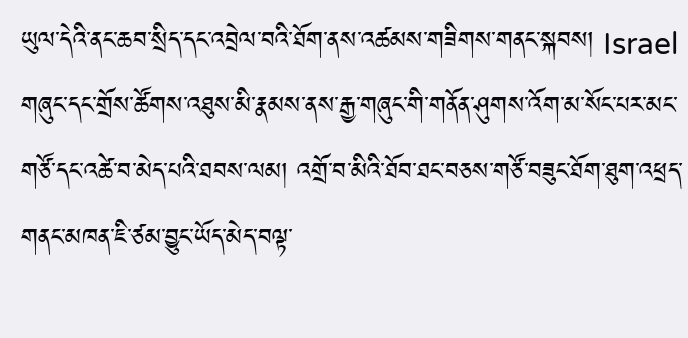ཡུལ་དེའི་ནང་ཆབ་སྲིད་དང་འབྲེལ་བའི་ཐོག་ནས་འཚམས་གཟིགས་གནང་སྐབས། Israel གཞུང་དང་གྲོས་ཚོགས་འཐུས་མི་རྣམས་ནས་རྒྱ་གཞུང་གི་གནོན་ཤུགས་འོག་མ་སོང་པར་མང་གཙོ་དང་འཚེ་བ་མེད་པའི་ཐབས་ལམ། འགྲོ་བ་མིའི་ཐོབ་ཐང་བཅས་གཙོ་བཟུང་ཐོག་ཐུག་འཕྲད་གནང་མཁན་ཇི་ཙམ་བྱུང་ཡོད་མེད་བལྟ་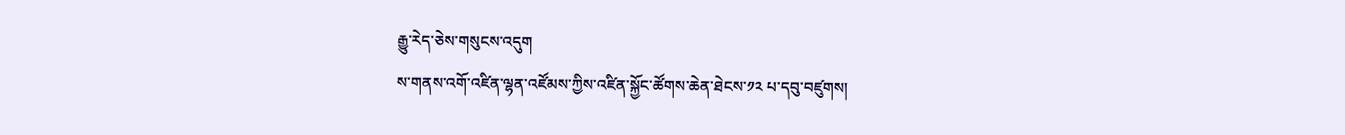རྒྱུ་རེད་ཅེས་གསུངས་འདུག
ས་གནས་འགོ་འཛིན་ལྷན་འཛོམས་ཀྱིས་འཛིན་སྐྱོང་ཚོགས་ཆེན་ཐེངས་༡༢ པ་དབུ་བཛུགས།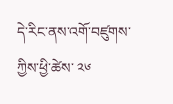དེ་རིང་ནས་འགོ་བཛུགས་ཀྱིས་ཕྱི་ཚེས་ ༢༦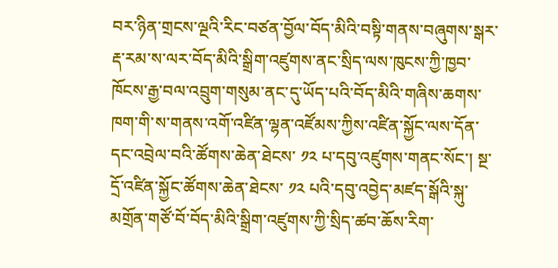བར་ཉིན་གྲངས་ལྔའི་རིང་བཙན་བྱོལ་བོད་མིའི་བསྟི་གནས་བཞུགས་སྒར་རྡ་རམ་ས་ལར་བོད་མིའི་སྒྲིག་འཛུགས་ནང་སྲིད་ལས་ཁུངས་ཀྱི་ཁྱབ་ཁོངས་རྒྱ་བལ་འབྲུག་གསུམ་ནང་དུ་ཡོད་པའི་བོད་མིའི་གཞིས་ཆགས་ཁག་གི་ས་གནས་འགོ་འཛིན་ལྷན་འཛོམས་ཀྱིས་འཛིན་སྐྱོང་ལས་དོན་དང་འབྲེལ་བའི་ཚོགས་ཆེན་ཐེངས་ ༡༢ པ་དབུ་འཛུགས་གནང་སོང་། སྔ་དྲོ་འཛིན་སྐྱོང་ཚོགས་ཆེན་ཐེངས་ ༡༢ པའི་དབུ་འབྱེད་མཛད་སྒོའི་སྐུ་མགྲོན་གཙོ་བོ་བོད་མིའི་སྒྲིག་འཛུགས་ཀྱི་སྲིད་ཚབ་ཆོས་རིག་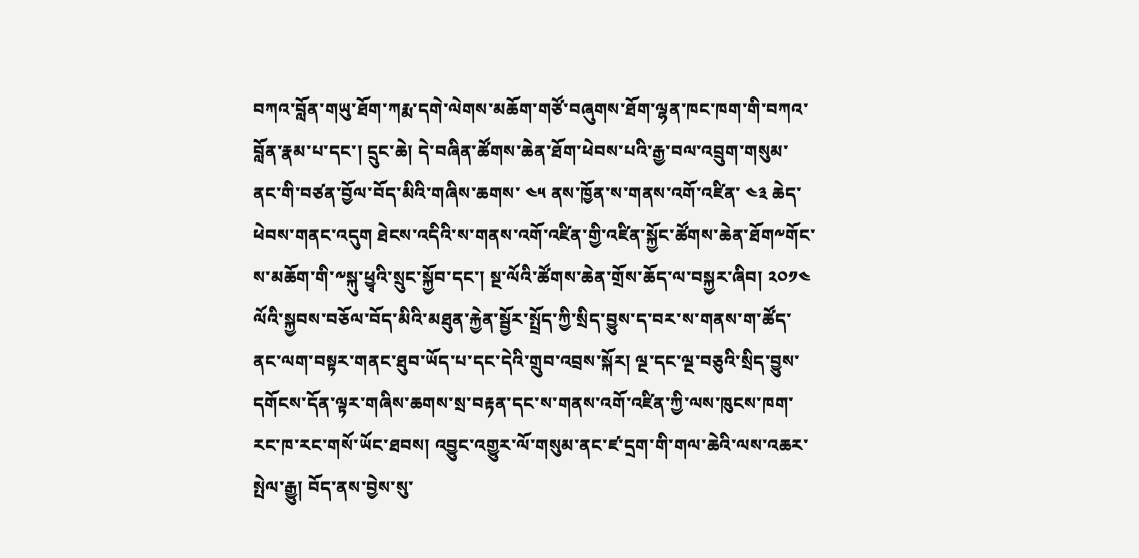བཀའ་བློན་གཡུ་ཐོག་ཀརྨ་དགེ་ལེགས་མཆོག་གཙོ་བཞུགས་ཐོག་ལྷན་ཁང་ཁག་གི་བཀའ་བློན་རྣམ་པ་དང་། དྲུང་ཆེ། དེ་བཞིན་ཚོགས་ཆེན་ཐོག་ཕེབས་པའི་རྒྱ་བལ་འབྲུག་གསུམ་ནང་གི་བཙན་བྱོལ་བོད་མིའི་གཞིས་ཆགས་ ༤༥ ནས་ཁྱོན་ས་གནས་འགོ་འཛིན་ ༤༣ ཆེད་ཕེབས་གནང་འདུག ཐེངས་འདིའི་ས་གནས་འགོ་འཛིན་གྱི་འཛིན་སྐྱོང་ཚོགས་ཆེན་ཐོག༸གོང་ས་མཆོག་གི་༸སྐུ་ཕྱྭའི་སྲུང་སྐྱོབ་དང་། སྔ་ལོའི་ཚོགས་ཆེན་གྲོས་ཆོད་ལ་བསྐྱར་ཞིབ། ༢༠༡༤ ལོའི་སྐྱབས་བཅོལ་བོད་མིའི་མཐུན་རྐྱེན་སྦྱོར་སྤྲོད་ཀྱི་སྲིད་བྱུས་ད་བར་ས་གནས་ག་ཚོད་ནང་ལག་བསྟར་གནང་ཐུབ་ཡོད་པ་དང་དེའི་གྲུབ་འབྲས་སྐོར། ལྔ་དང་ལྔ་བཅུའི་སྲིད་བྱུས་དགོངས་དོན་ལྟར་གཞིས་ཆགས་སྲ་བརྟན་དང་ས་གནས་འགོ་འཛིན་ཀྱི་ལས་ཁུངས་ཁག་རང་ཁ་རང་གསོ་ཡོང་ཐབས། འབྱུང་འགྱུར་ལོ་གསུམ་ནང་ཛ་དྲག་གི་གལ་ཆེའི་ལས་འཆར་སྤེལ་རྒྱུ། བོད་ནས་བྱེས་སུ་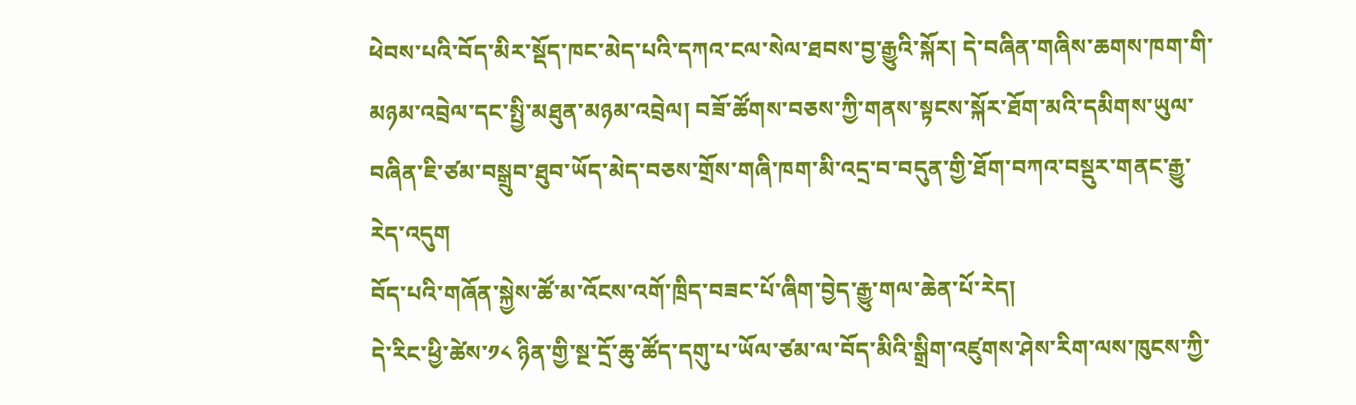ཕེབས་པའི་བོད་མིར་སྡོད་ཁང་མེད་པའི་དཀའ་ངལ་སེལ་ཐབས་བྱ་རྒྱུའི་སྐོར། དེ་བཞིན་གཞིས་ཆགས་ཁག་གི་མཉམ་འབྲེལ་དང་སྤྱི་མཐུན་མཉམ་འབྲེལ། བཟོ་ཚོགས་བཅས་ཀྱི་གནས་སྟངས་སྐོར་ཐོག་མའི་དམིགས་ཡུལ་བཞིན་ཇི་ཙམ་བསྒྲུབ་ཐུབ་ཡོད་མེད་བཅས་གྲོས་གཞི་ཁག་མི་འདྲ་བ་བདུན་གྱི་ཐོག་བཀའ་བསྡུར་གནང་རྒྱུ་རེད་འདུག
བོད་པའི་གཞོན་སྐྱེས་ཚོ་མ་འོངས་འགོ་ཁྲིད་བཟང་པོ་ཞིག་བྱེད་རྒྱུ་གལ་ཆེན་པོ་རེད།
དེ་རིང་ཕྱི་ཚེས་༡༨ ཉིན་གྱི་སྔ་དྲོ་ཆུ་ཚོད་དགུ་པ་ཡོལ་ཙམ་ལ་བོད་མིའི་སྒྲིག་འཛུགས་ཤེས་རིག་ལས་ཁུངས་ཀྱི་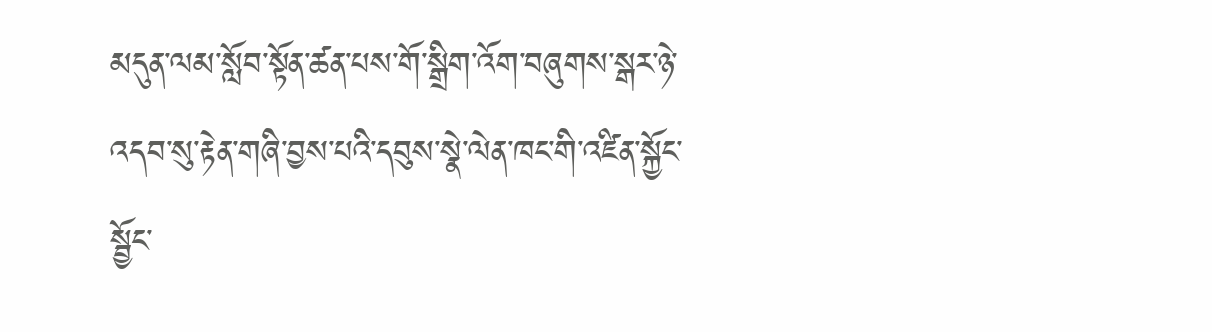མདུན་ལམ་སློབ་སྟོན་ཚན་པས་གོ་སྒྲིག་འོག་བཞུགས་སྒར་ཉེ་འདབ་སུ་རྟེན་གཞི་བྱས་པའི་དབུས་སྣེ་ལེན་ཁང་གི་འཛིན་སྐྱོང་སྦྱོང་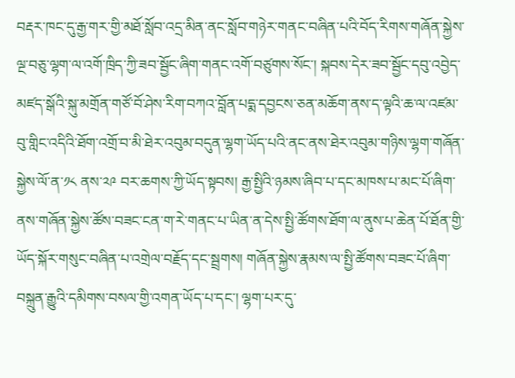བརྡར་ཁང་དུ་རྒྱ་གར་གྱི་མཐོ་སློབ་འདྲ་མིན་ནང་སློབ་གཉེར་གནང་བཞིན་པའི་བོད་རིགས་གཞོན་སྐྱེས་ལྔ་བཅུ་ལྷག་ལ་འགོ་ཁྲིད་ཀྱི་ཟབ་སྦྱོང་ཞིག་གནང་འགོ་བཙུགས་སོང་། སྐབས་དེར་ཟབ་སྦྱོང་དབུ་འབྱེད་མཛད་སྒོའི་སྐུ་མགྲོན་གཙོ་བོ་ཤེས་རིག་བཀའ་བློན་པདྨ་དབྱངས་ཅན་མཆོག་ནས་ད་ལྟའི་ཆ་ལ་འཛམ་བུ་གླིང་འདིའི་ཐོག་འགྲོ་བ་མི་ཐེར་འབུམ་བདུན་ལྷག་ཡོད་པའི་ནང་ནས་ཐེར་འབུམ་གཉིས་ལྷག་གཞོན་སྐྱེས་ལོ་ན་༡༨ ནས་༢༩ བར་ཆགས་ཀྱི་ཡོད་སྟབས། རྒྱ་སྤྱིའི་ཉམས་ཞིབ་པ་དང་མཁས་པ་མང་པོ་ཞིག་ནས་གཞོན་སྐྱེས་ཚོས་བཟང་ངན་ག་རེ་གནང་པ་ཡིན་ན་དེས་སྤྱི་ཚོགས་ཐོག་ལ་ནུས་པ་ཆེན་པོ་ཐོན་གྱི་ཡོད་སྐོར་གསུང་བཞིན་པ་འགྲེལ་བརྗོད་དང་སྦྲགས། གཞོན་སྐྱེས་རྣམས་ལ་སྤྱི་ཚོགས་བཟང་པོ་ཞིག་བསྐྲུན་རྒྱུའི་དམིགས་བསལ་གྱི་འགན་ཡོད་པ་དང་། ལྷག་པར་དུ་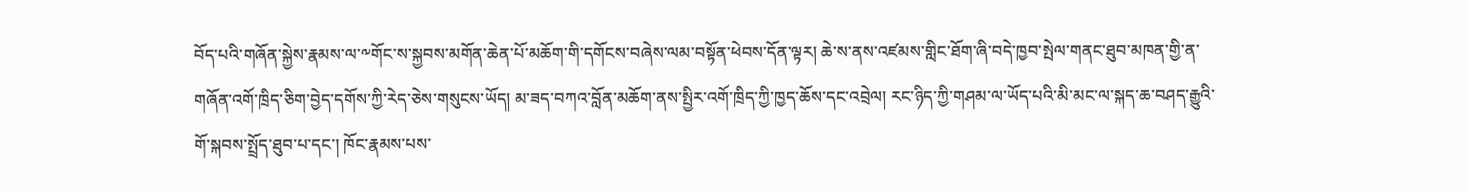བོད་པའི་གཞོན་སྐྱེས་རྣམས་ལ་༸གོང་ས་སྐྱབས་མགོན་ཆེན་པོ་མཆོག་གི་དགོངས་བཞེས་ལམ་བསྟོན་ཕེབས་དོན་ལྟར། ཆེ་ས་ནས་འཛམས་གླིང་ཐོག་ཞི་བདེ་ཁྱབ་སྤེལ་གནང་ཐུབ་མཁན་གྱི་ན་གཞོན་འགོ་ཁྲིད་ཅིག་བྱེད་དགོས་ཀྱི་རེད་ཅེས་གསུངས་ཡོད། མ་ཟད་བཀའ་བློན་མཆོག་ནས་སྤྱིར་འགོ་ཁྲིད་ཀྱི་ཁྱད་ཆོས་དང་འབྲེལ། རང་ཉིད་ཀྱི་གཤམ་ལ་ཡོད་པའི་མི་མང་ལ་སྐད་ཆ་བཤད་རྒྱུའི་གོ་སྐབས་སྤྲོད་ཐུབ་པ་དང་། ཁོང་རྣམས་པས་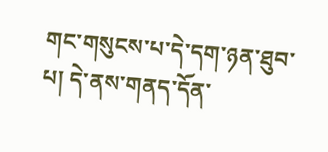གང་གསུངས་པ་དེ་དག་ཉན་ཐུབ་པ། དེ་ནས་གནད་དོན་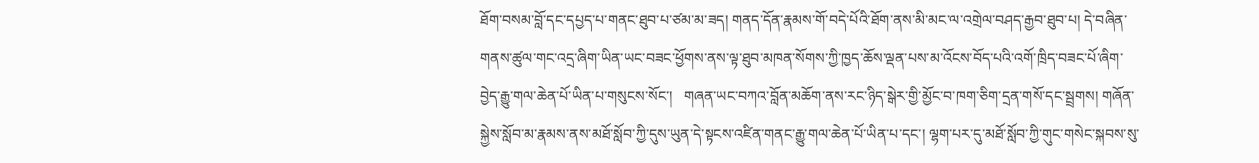ཐོག་བསམ་བློ་དང་དཔྱད་པ་གནང་ཐུབ་པ་ཙམ་མ་ཟད། གནད་དོན་རྣམས་གོ་བདེ་པོའི་ཐོག་ནས་མི་མང་ལ་འགྲེལ་བཤད་རྒྱབ་ཐུབ་པ། དེ་བཞིན་གནས་ཚུལ་གང་འདྲ་ཞིག་ཡིན་ཡང་བཟང་ཕྱོགས་ནས་ལྟ་ཐུབ་མཁན་སོགས་ཀྱི་ཁྱད་ཆོས་ལྡན་པས་མ་འོངས་བོད་པའི་འགོ་ཁྲིད་བཟང་པོ་ཞིག་བྱེད་རྒྱུ་གལ་ཆེན་པོ་ཡིན་པ་གསུངས་སོང་།   གཞན་ཡང་བཀའ་བློན་མཆོག་ནས་རང་ཉིད་སྒེར་གྱི་མྱོང་བ་ཁག་ཅིག་དྲན་གསོ་དང་སྦྲགས། གཞོན་སྐྱེས་སློབ་མ་རྣམས་ནས་མཐོ་སློབ་ཀྱི་དུས་ཡུན་དེ་སྟངས་འཛིན་གནང་རྒྱུ་གལ་ཆེན་པོ་ཡིན་པ་དང་། ལྷག་པར་དུ་མཐོ་སློབ་ཀྱི་གུང་གསེང་སྐབས་སུ་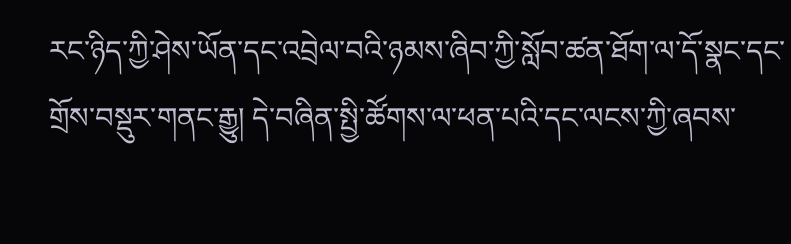རང་ཉིད་ཀྱི་ཤེས་ཡོན་དང་འབྲེལ་བའི་ཉམས་ཞིབ་ཀྱི་སློབ་ཚན་ཐོག་ལ་དོ་སྣང་དང་གྲོས་བསྡུར་གནང་རྒྱུ། དེ་བཞིན་སྤྱི་ཚོགས་ལ་ཕན་པའི་དང་ལངས་ཀྱི་ཞབས་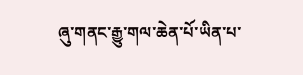ཞུ་གནང་རྒྱུ་གལ་ཆེན་པོ་ཡིན་པ་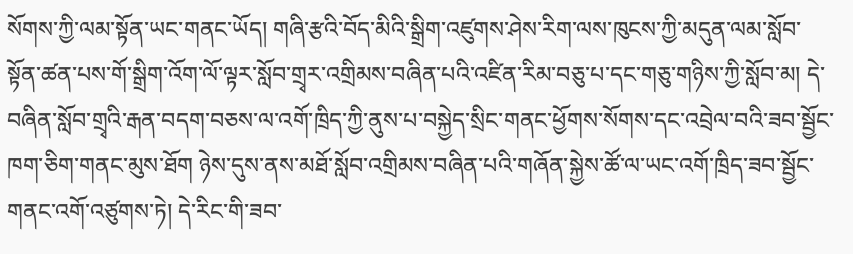སོགས་ཀྱི་ལམ་སྟོན་ཡང་གནང་ཡོད། གཞི་རྩའི་བོད་མིའི་སྒྲིག་འཛུགས་ཤེས་རིག་ལས་ཁུངས་ཀྱི་མདུན་ལམ་སློབ་སྟོན་ཚན་པས་གོ་སྒྲིག་འོག་ལོ་ལྟར་སློབ་གྲྭར་འགྲིམས་བཞིན་པའི་འཛིན་རིམ་བཅུ་པ་དང་གཅུ་གཉིས་ཀྱི་སློབ་མ། དེ་བཞིན་སློབ་གྲྭའི་རྒན་བདག་བཅས་ལ་འགོ་ཁྲིད་ཀྱི་ནུས་པ་བསྐྱེད་སྲིང་གནང་ཕྱོགས་སོགས་དང་འབྲེལ་བའི་ཟབ་སྦྱོང་ཁག་ཅིག་གནང་མུས་ཐོག ཉེས་དུས་ནས་མཐོ་སློབ་འགྲིམས་བཞིན་པའི་གཞོན་སྐྱེས་ཚོ་ལ་ཡང་འགོ་ཁྲིད་ཟབ་སྦྱོང་གནང་འགོ་འཙུགས་ཏེ། དེ་རིང་གི་ཟབ་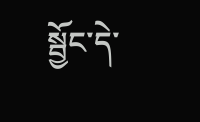སྦྱོང་དེ་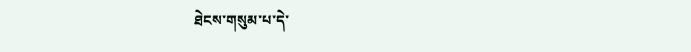ཐེངས་གསུམ་པ་དེ་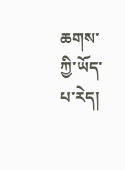ཆགས་ཀྱི་ཡོད་པ་རེད།